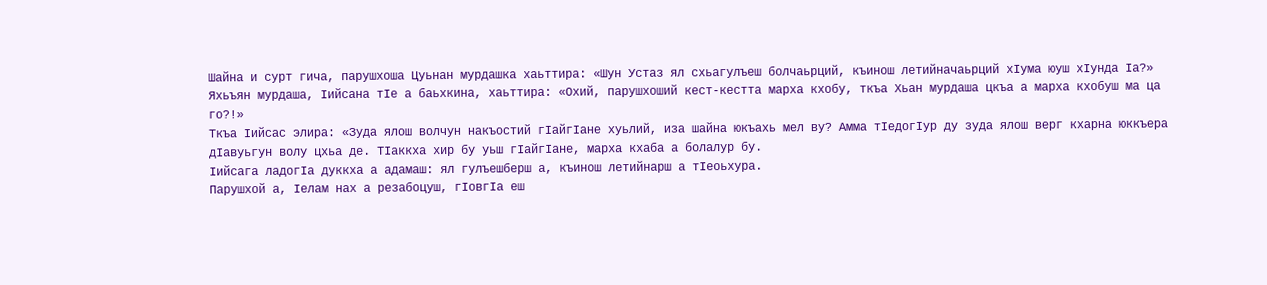Шайна и сурт гича, парушхоша Цуьнан мурдашка хаьттира: «Шун Устаз ял схьагулъеш болчаьрций, къинош летийначаьрций хІума юуш хІунда Іа?»
Яхьъян мурдаша, Іийсана тІе а баьхкина, хаьттира: «Охий, парушхоший кест-кестта марха кхобу, ткъа Хьан мурдаша цкъа а марха кхобуш ма ца го?!»
Ткъа Іийсас элира: «Зуда ялош волчун накъостий гІайгІане хуьлий, иза шайна юкъахь мел ву? Амма тІедогІур ду зуда ялош верг кхарна юккъера дІавуьгун волу цхьа де. ТІаккха хир бу уьш гІайгІане, марха кхаба а болалур бу.
Іийсага ладогІа дуккха а адамаш: ял гулъешберш а, къинош летийнарш а тІеоьхура.
Парушхой а, Іелам нах а резабоцуш, гІовгІа еш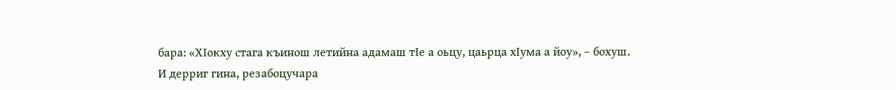бара: «ХІокху стага къинош летийна адамаш тІе а оьцу, цаьрца хІума а йоу», – бохуш.
И дерриг гина, резабоцучара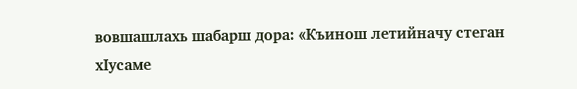вовшашлахь шабарш дора: «Къинош летийначу стеган хІусаме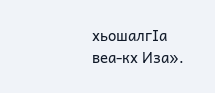хьошалгІа веа-кх Иза».